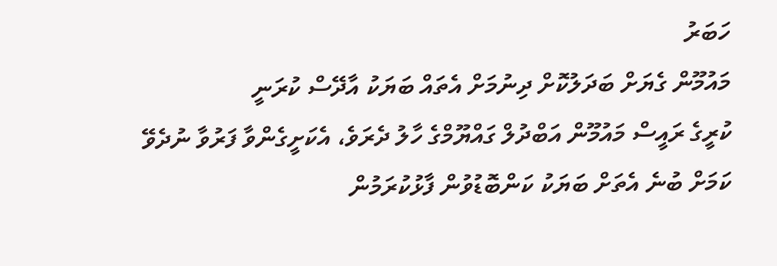ހަބަރު
މައުމޫން ގެޔަށް ބަދަލުކޮށް ދިނުމަށް އެތައް ބަޔަކު އާދޭސް ކުރަނީ
ކުރީގެ ރައީސް މައުމޫން އަބްދުލް ގައްޔޫމްގެ ހާލު ދެރަވެ، އެކަށީގެންވާ ފަރުވާ ނުދެވޭ ކަމަށް ބުނެ އެތަށް ބަޔަކު ކަންބޮޑުވުން ފާޅުކުރަމުން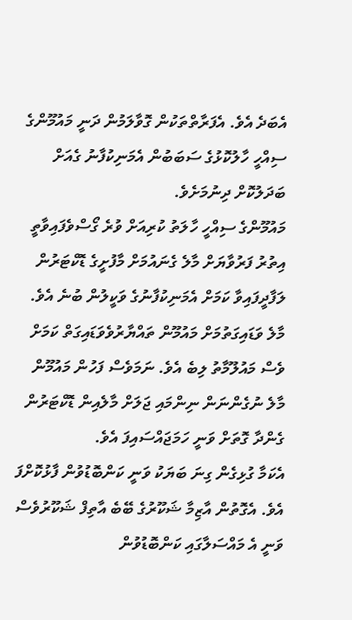އެބަދެ އެވެ. އެފަރާތްތަކުން ގޮވާލަމުން ދަނީ މައުމޫންގެ ސިއްހީ ހާލުކޮޅުގެ ސަބަބުން އެމަނިކުފާނު ގެއަށް ބަދަލުކޮށް ދިނުމަށެވެ.
މައުމޫންގެ ސިއްހީ ހާލަތު ކުރިއަށް ވުރެ ގޯސްވެފައިވާތީ އިތުރު ފަރުވާޔަށް މާލެ ގެނައުމަށް މާފުށީގެ ޑޮކްޓަރުން ލަފާދީފައިވާ ކަމަށް އެމަނިކުފާނުގެ ވަކީލުން ބުނެ އެވެ. މާލެ ވަޑައިގަތުމަށް މައުމޫން ތައްޔާރުވެވަޑައިގަތް ކަމަށް ވެސް މައުލޫމާތު ލިބެ އެވެ. ނަމަވެސް ފަހުން މައުމޫން މާލެ ނުގެންނަން ނިންމައި ޖަލަށް މާލެއިން ޑޮކްޓަރުން ގެންދާ ގޮތަށް ވަނީ ހަމަޖައްސައިފަ އެވެ.
އެކަމާ ގުޅިގެން ގިނަ ބަޔަކު ވަނީ ކަންބޮޑުވުން ފާޅުކޮށްފަ އެވެ. އެގޮތުން އާޒިމާ ޝަކޫރުގެ ބޭބެ އާތިފް ޝަކޫރުވެސް ވަނީ އެ މައްސަލާގައި ކަންބޮޑުވުން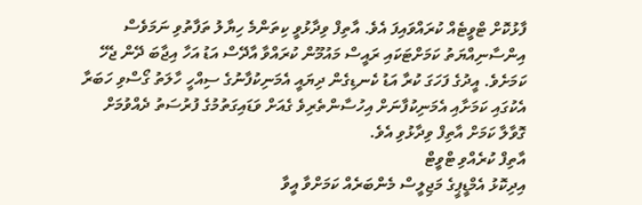ފާޅުކޮށް ޓްވީޓެއް ކުރައްވައިފަ އެވެ. އާތިފް ވިދާޅުވީ ކިތަންމެ ހިޔާލު ތަފާތުވި ނަމަވެސް އިންސާނިއްޔަތު ކަމަށްޓަކައި ރައީސް މައުމޫން ކުރައްވާ އާދޭސް އަޑު އަހާ އިޖާބަ ދޭން ޖެހޭ ކަމަށެވެ. އީދުގެ ފަހަގަ ކުރާ އަޑު ކެނޑިގެން ދިޔައީ އެމަނިކުފާނުގެ ސިއްހީ ހާލަތު ގޯސްވި ހަބަރާ އެކުގައި ކަމަށާއި އެމަނިކުފާނަށް އިހުސާންތެރިވެ ގެއަށް ވަޑައިގަތުމުގެ ފުރުސަތު ދެއްވުމަށް ގޮވާލާ ކަމަށް އާތިފް ވިދާޅުވި އެވެ.
އާތިފް ކުރެއްވި ޓްވީޓް
އިދިކޮޅު އެމްޑީޕީގެ މަޖިލީސް މެންބަރެއް ކަމަށްވާ އީވާ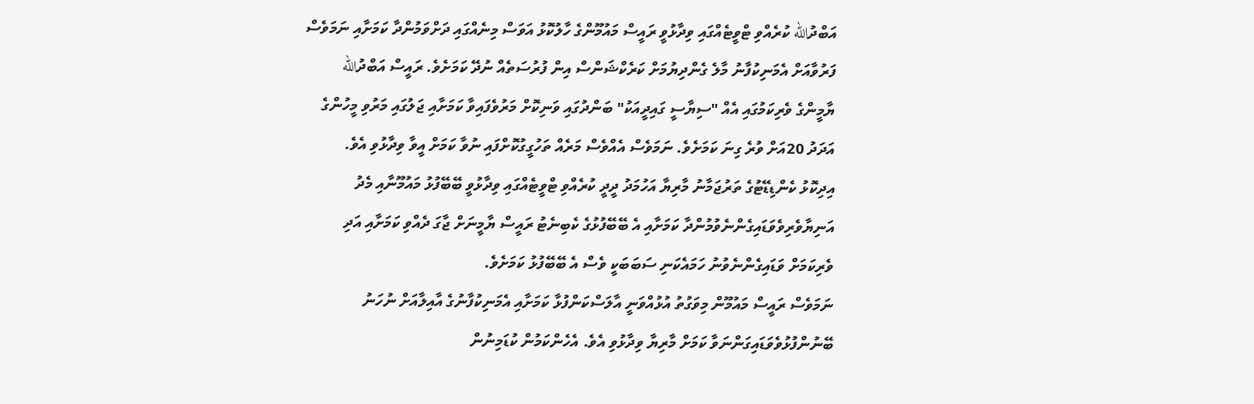އަބްދުالله ކުރެއްވި ޓްވީޓެއްގައި ވިދާޅުވީ ރައީސް މައުމޫންގެ ހާލުކޮޅު އަވަސް މިނެއްގައި ދަށްވަމުންދާ ކަމަށާއި ނަމަވެސް ފަރުވާއަށް އެމަނިކުފާނު މާލެ ގެންދިޔުމަށް ކަރެކްޝަންސް އިން ފުރުސަތެއް ނުދޭ ކަމަށެވެ. ރައީސް އަބްދުالله ޔާމީންގެ ވެރިކަމުގައި އެއް "ސިޔާސީ ގައިދީއަކު" ބަންދުގައި ވަނިކޮށް މަރުވެފައިވާ ކަމަށާއި ޖަލުގައި މަރުވި މީހުންގެ އަދަދު 20އަށް ވުރެ ގިނަ ކަމަށެވެ. ނަމަވެސް އެއްވެސް މަރެއް ތަހުގީގުކޮށްފައި ނުވާ ކަމަށް އީވާ ވިދާޅުވި އެވެ.
އިދިކޮޅު ކެންޑިޑޭޓުގެ ތަރުޖަމާނު މާރިޔާ އަހުމަދު ދީދީ ކުރެއްވި ޓްވީޓެއްގައި ވިދާޅުވީ ބޭބޭފުޅު މައުމޫނާއި މެދު އަނިޔާވެރިވެވަޑައިގެންނެވުމުންދާ ކަމަށާއި އެ ބޭބޭފުޅުގެ ކެބިނެޓު ރައީސް ޔާމީނަށް ޖާގަ ދެއްވި ކަމަށާއި އަދި ވެރިކަމަށް ވަޑައިގެންނެވުނު ހަމައެކަނި ސަބަބަކީ ވެސް އެ ބޭބޭފުޅު ކަމަށެވެ.
ނަމަވެސް ރައީސް މައުމޫން މިވަގުތު އުޅުއްވަނީ އާލަސްކަންފުޅާ ކަމަށާއި އެމަނިކުފާނުގެ އާއިލާއަށް ނުހަނު ބޭނުންފުޅުވެވަޑައިގަންނަވާ ކަމަށް މާރިޔާ ވިދާޅުވި އެވެ. އެހެންކަމުން ކުޑަމިނުން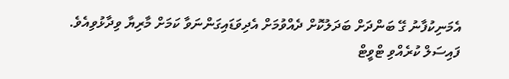އެމަނިކުފާނު ގޭ ބަންދަށް ބަދަލުކޮށް ދެއްވުމަށް އެދިވަޑައިގަންނަވާ ކަމަށް މާރިޔާ ވިދާޅުވިއެވެ.
ފައިސަލް ކުރެއްވި ޓްވީޓް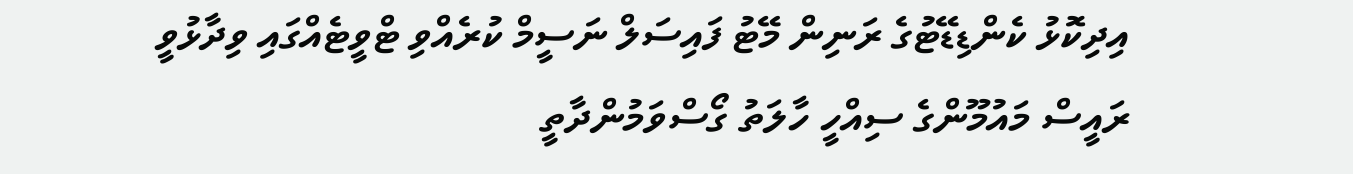އިދިކޮޅު ކެންޑިޑޭޓުގެ ރަނިން މޭޓު ފައިސަލް ނަސީމް ކުރެއްވި ޓްވީޓެއްގައި ވިދާޅުވީ ރައީސް މައުމޫންގެ ސިއްހީ ހާލަތު ގޯސްވަމުންދާތީ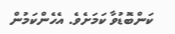ކަންބޮޑުވާ ކަމަށެވެ. އެހެންކަމުން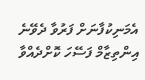އެމަނިކުފާނަށް ފަރުވާ ދެވޭނެ އިންތިޒާމް ފަސޭހަ ކޮށްދެއްވާ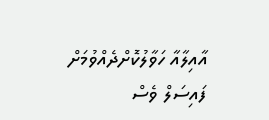އާއިލާއާ ހަވާލުކޮށްދެއްވުމަށް ފައިސަލް ވެސް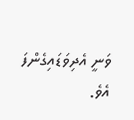ވަނީ އެދިވަޑައިގެންފަ އެވެ.